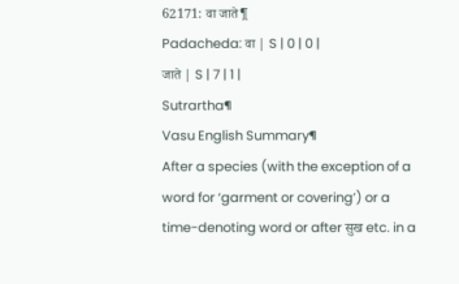62171: वा जाते¶
Padacheda: वा | S | 0 | 0 |
जाते | S | 7 | 1 |
Sutrartha¶
Vasu English Summary¶
After a species (with the exception of a word for ‘garment or covering’) or a time-denoting word or after सुख etc. in a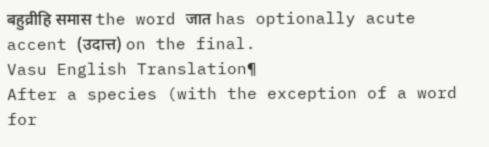बहुव्रीहि समास the word जात has optionally acute accent (उदात्त) on the final.
Vasu English Translation¶
After a species (with the exception of a word for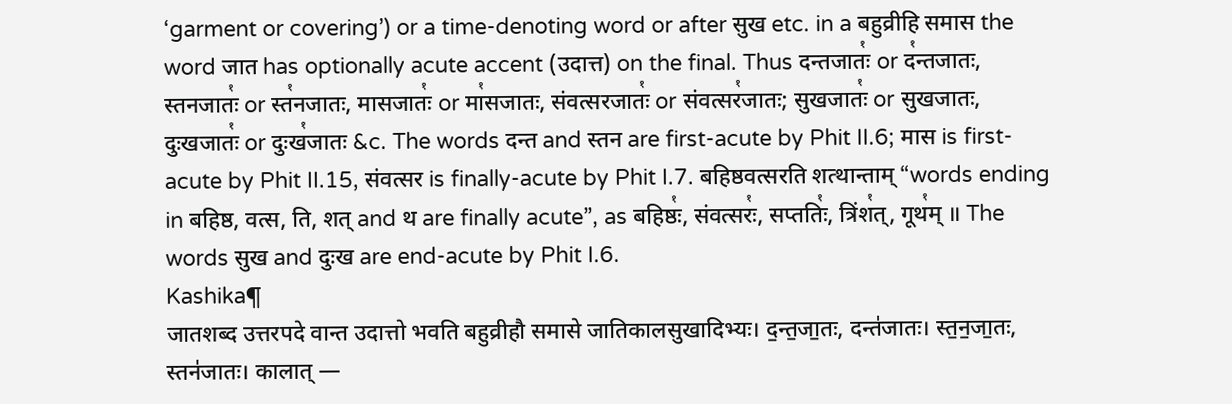‘garment or covering’) or a time-denoting word or after सुख etc. in a बहुव्रीहि समास the word जात has optionally acute accent (उदात्त) on the final. Thus दन्तजातः꣡ or द꣡न्तजातः, स्तनजातः꣡ or स्त꣡नजातः, मासजातः꣡ or मा꣡सजातः, संवत्सरजातः꣡ or संवत्सर꣡जातः; सुखजातः꣡ or सुखजातः, दुःखजातः꣡ or दुःख꣡जातः &c. The words दन्त and स्तन are first-acute by Phit II.6; मास is first-acute by Phit II.15, संवत्सर is finally-acute by Phit I.7. बहिष्ठवत्सरति शत्थान्ताम् “words ending in बहिष्ठ, वत्स, ति, शत् and थ are finally acute”, as बहिष्ठः꣡, संवत्सरः꣡, सप्ततिः꣡, त्रिंश꣡त्, गूथ꣡म् ॥ The words सुख and दुःख are end-acute by Phit I.6.
Kashika¶
जातशब्द उत्तरपदे वान्त उदात्तो भवति बहुव्रीहौ समासे जातिकालसुखादिभ्यः। द॒न्त॒जा॒तः, दन्त॑जातः। स्त॒न॒जा॒तः, स्तन॑जातः। कालात् —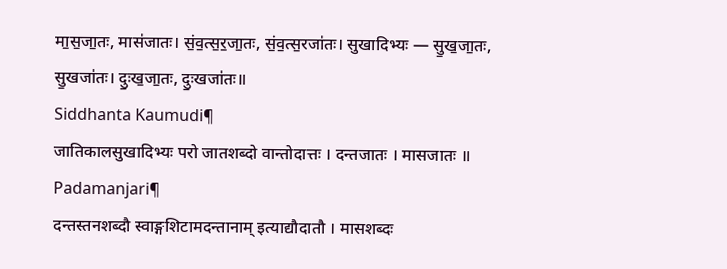मा॒स॒जा॒तः, मास॑जातः। सं॒व॒त्स॒र॒जा॒तः, सं॒व॒त्स॒रजा॑तः। सुखादिभ्यः — सु॒ख॒जा॒तः, सु॒खजा॑तः। दुः॒ख॒जा॒तः, दुः॒खजा॑तः॥
Siddhanta Kaumudi¶
जातिकालसुखादिभ्यः परो जातशब्दो वान्तोदात्तः । दन्तजातः । मासजातः ॥
Padamanjari¶
दन्तस्तनशब्दौ स्वाङ्गशिटामदन्तानाम् इत्याद्यौदातौ । मासशब्दः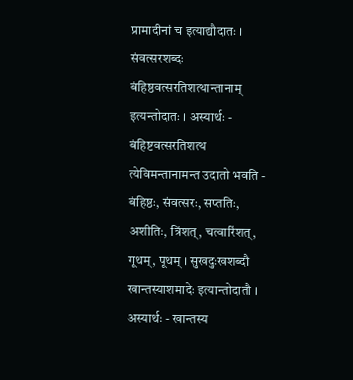प्रामादीनां च इत्याद्यौदातः । संवत्सरशब्दः बंहिष्ठवत्सरतिशत्थान्तानाम् इत्यन्तोदातः । अस्यार्थः - बंहिष्टवत्सरतिशत्थ त्येविमन्तानामन्त उदातो भवति - बंहिष्ठः, संवत्सरः, सप्ततिः, अशीतिः, त्रिंशत्, चत्वारिंशत्, गूथम्, पूथम् । सुखदुःखशब्दौ खान्तस्याशमादेः इत्यान्तोदातौ । अस्यार्थः - खान्तस्य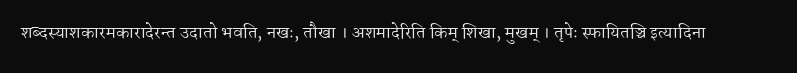शब्दस्याशकारमकारादेरन्त उदातो भवति, नखः, तौखा । अशमादेरिति किम् शिखा, मुखम् । तृपेः स्फायितञ्चि इत्यादिना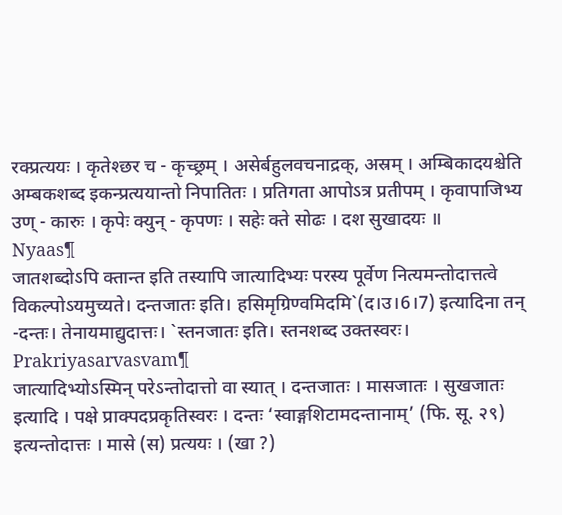रक्प्रत्ययः । कृतेश्छर च - कृच्छ्रम् । असेर्बहुलवचनाद्रक्, अस्रम् । अम्बिकादयश्चेति अम्बकशब्द इकन्प्रत्ययान्तो निपातितः । प्रतिगता आपोऽत्र प्रतीपम् । कृवापाजिभ्य उण् - कारुः । कृपेः क्युन् - कृपणः । सहेः क्ते सोढः । दश सुखादयः ॥
Nyaas¶
जातशब्दोऽपि क्तान्त इति तस्यापि जात्यादिभ्यः परस्य पूर्वेण नित्यमन्तोदात्तत्वे विकल्पोऽयमुच्यते। दन्तजातः इति। हसिमृग्रिण्वमिदमि`(द।उ।6।7) इत्यादिना तन् -दन्तः। तेनायमाद्युदात्तः। `स्तनजातः इति। स्तनशब्द उक्तस्वरः।
Prakriyasarvasvam¶
जात्यादिभ्योऽस्मिन् परेऽन्तोदात्तो वा स्यात् । दन्तजातः । मासजातः । सुखजातः इत्यादि । पक्षे प्राक्पदप्रकृतिस्वरः । दन्तः ‘स्वाङ्गशिटामदन्तानाम्’ (फि. सू. २९) इत्यन्तोदात्तः । मासे (स) प्रत्ययः । (खा ?)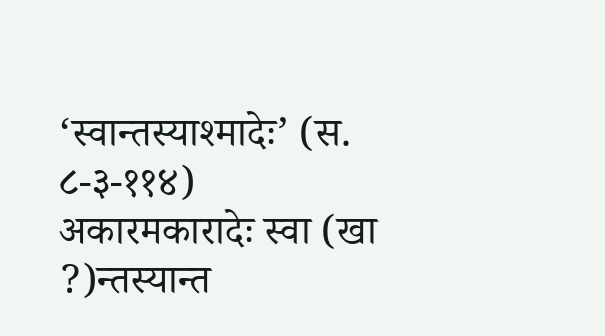‘स्वान्तस्याश्मादेः’ (स. ८-३-११४) अकारमकारादेः स्वा (खा ?)न्तस्यान्त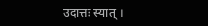उदात्तः स्यात् ।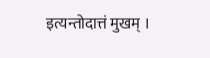इत्यन्तोदात्तं मुखम् ।